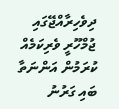ދިވެހިރާއްޖޭގައި ޖުމްހޫރީ ވެރިކަމެއް ކުރަމުން އަންނަތާ ބައި ގަރުނު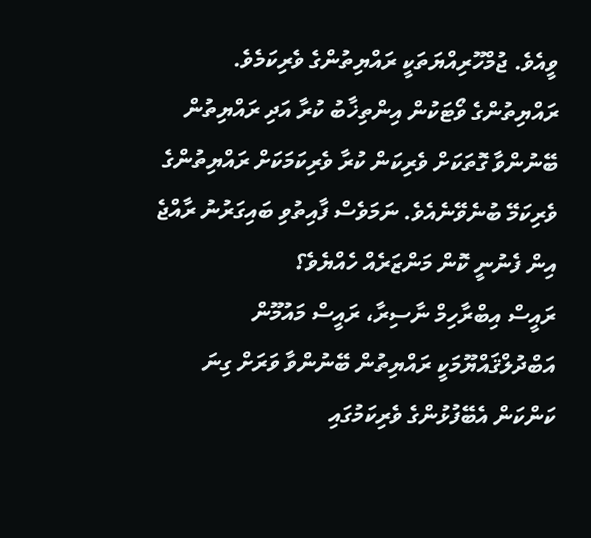ވީއެވެ. ޖުމްހޫރިއްޔަތަކީ ރައްޔިތުންގެ ވެރިކަމެވެ. ރައްޔިތުންގެ ވޯޓަކުން އިންތިޚާބު ކުރާ އަދި ރައްޔިތުން ބޭނުންވާ ގޮތަކަށް ވެރިކަން ކުރާ ވެރިކަމަކަށް ރައްޔިތުންގެ ވެރިކަމޭ ބުނެވޭނެއެވެ. ނަމަވެސް ފާއިތުވި ބައިގަރުނު ރާއްޖެ އިން ފެނުނީ ކޮން މަންޒަރެއް ހެއްޔެވެ؟
ރައީސް އިބްރާހިމް ނާސިރާ، ރައީސް މައުމޫން އަބްދުލްޤައްޔޫމަކީ ރައްޔިތުން ބޭނުންވާ ވަރަށް ގިނަ ކަންކަން އެބޭފުޅުންގެ ވެރިކަމުގައި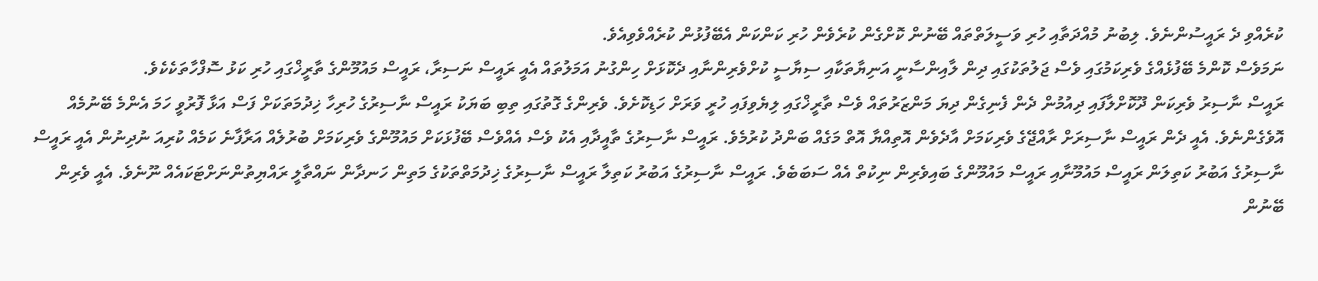ކުރެއްވި ދެ ރައީސުންނެވެ. ލިބުނު މުއްދަތާއި ހުރި ވަސީލަތްތައް ބޭނުން ކޮށްގެން ކުރެވެން ހުރި ކަންކަން އެބޭފުޅުން ކުރެއްވެވިއެވެ.
ނަމަވެސް ކޮންމެ ބޭފުޅެއްގެ ވެރިކަމުގައި ވެސް ޖަލުތަކުގައި ދިން ލާއިންސާނީ އަނިޔާތަކާއި ސިޔާސީ ކުށްވެރިންނާއި ދެކޮޅަށް ހިންގުނު އަމަލުތައް އެއީ ރައީސް ނަސިރާ، ރައީސް މައުމޫންގެ ތާރީޚްގައި ހުރި ކަޅު ސޮފްހާތަކެކެވެ.
ރައީސް ނާސިރު ވެރިކަން ދޫކޮށްލާފައި ދިއުމުން ދެން ފެނިގެން ދިޔަ މަންޒަރުތައް ވެސް ތާރީޚްގައި ލިޔެވިފައި ހުރީ ވަރަށް ހަޑިކޮށެވެ. ވެރިންގެ ގޮތުގައި ތިބި ބަޔަކު ރައީސް ނާސިރުގެ ހުރިހާ ޚިދުމަތަކަށް ފަސް އަޅާ ފޮރުވީ ހަމަ އެންމެ ބޭނުމެއް އޮވެގެންނެވެ. އެއީ ދެން ރައީސް ނާސިރަށް ރާއްޖޭގެ ވެރިކަމަށް އާދެވެން އޮތިއްޔާ އޮތް މަގެއް ބަންދު ކުރުމެވެ. ރައީސް ނާސިރުގެ ތާއީދާއި އެކު ވެސް އެއްވެސް ބޭފުޅަކަށް މައުމޫންގެ ވެރިކަމަށް ބުރުލެއް އަރާފާނެ ކަމެއް ކުރިއަ ނުދިނުން އެއީ ރައީސް ނާސިރުގެ އަބުރު ކަތިލަން ރައީސް މައުމޫނާއި ރައީސް މައުމޫންގެ ބައިވެރިން ނިކުތް އެއް ސަބަބެވެ. ރައީސް ނާސިރުގެ އަބުރު ކަތިލާ ރައީސް ނާސިރުގެ ޚިދުމަތްތަކުގެ މަތިން ހަނދާން ނައްތާލީ ރައްޔިތުންނަށްޓަކައެއް ނޫނެވެ. އެއީ ވެރިން ބޭނުން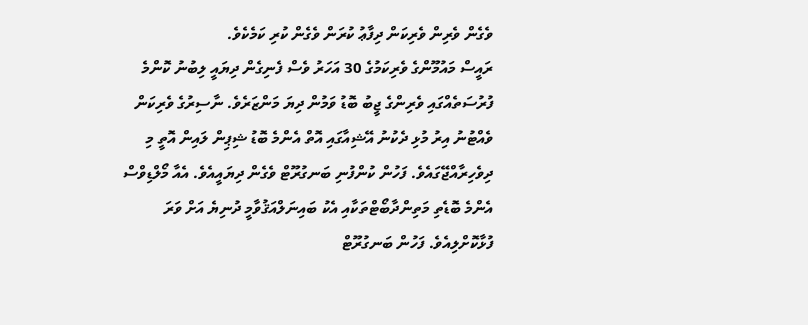ވެގެން ވެރިން ވެރިކަން ދިފާޢު ކުރަން ވެގެން ކުރި ކަމެކެވެ.
ރައީސް މައުމޫންގެ ވެރިކަމުގެ 30 އަހަރު ވެސް ފެނިގެން ދިޔައީ ލިބުނު ކޮންމެ ފުރުސަތެއްގައި ވެރިންގެ ޖީބު ބޮޑު ވަމުން ދިޔަ މަންޒަރެވެ. ނާސިރުގެ ވެރިކަން ވެއްޓުނު އިރު މުޅި ދެކުނު އޭޝިއާގައި އޮތް އެންމެ ބޮޑު ޝިޕިން ލައިން އޮތީ މި ދިވެހިރާއްޖޭގައެވެ. ފަހުން ކުންފުނި ބަނގުރޫޓް ވެގެން ދިޔައީއެވެ. އެއާ މޯލްޑިވްސް އެންމެ ބޮޑެތި މަތިންދާބޯޓްތަކާއި އެކު ބައިނަލްއަޤުވާމީ ދުނިޔެ އަށް ވަރަ ފުޅާކޮށްލިއެވެ. ފަހުން ބަނގުރޫޓް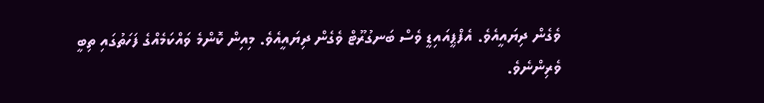ވެގެން ދިޔައީއެވެ. އެފްޕީއައިޑީ ވެސް ބަނގުރޫޓް ވެގެން ދިޔައީއެވެ. މިއިން ކޮންމެ ވައްކަމެއްގެ ފަހަތުގައި ތިބީ ވެރިންނެވެ.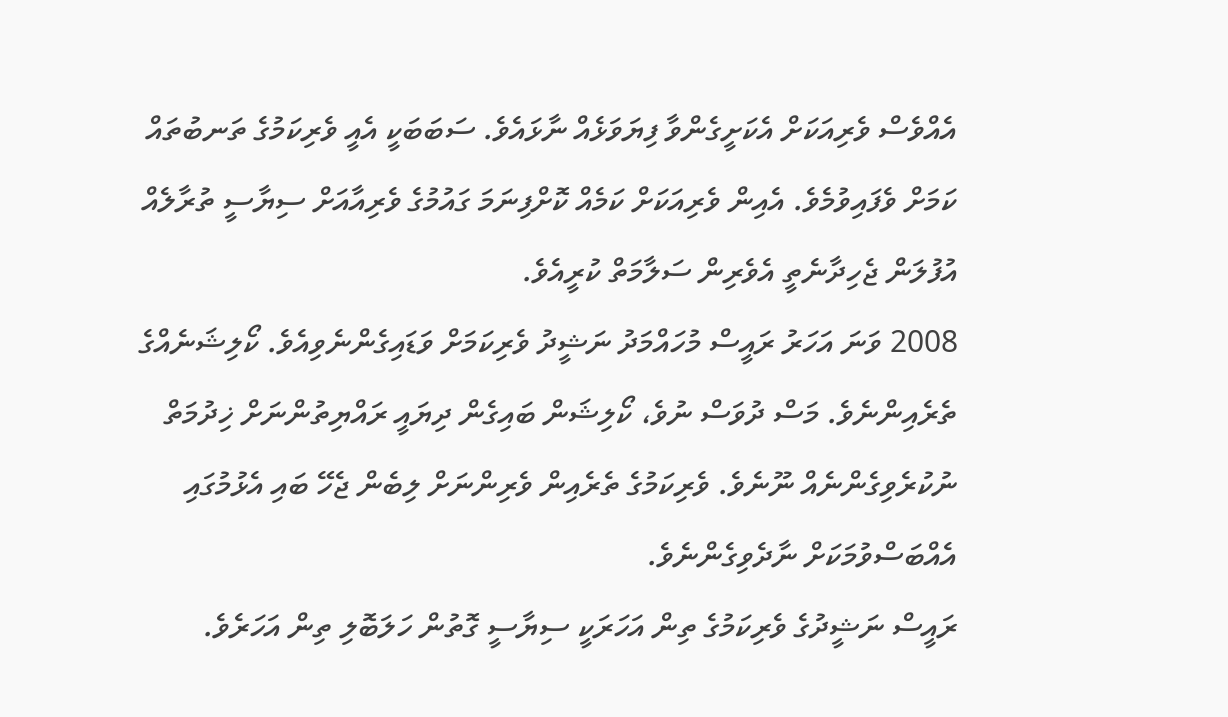އެއްވެސް ވެރިއަކަށް އެކަށީގެންވާ ފިޔަވަޅެއް ނާޅައެވެ. ސަބަބަކީ އެއީ ވެރިކަމުގެ ތަނބުތައް ކަމަށް ވެފައިވުމެވެ. އެއިން ވެރިއަކަށް ކަމެއް ކޮށްފިނަމަ ގައުމުގެ ވެރިއާއަށް ސިޔާސީ ތުރާލެއް އުފުލަން ޖެހިދާނެތީ އެވެރިން ސަލާމަތް ކުރީއެވެ.
2008 ވަނަ އަހަރު ރައީސް މުހައްމަދު ނަޝީދު ވެރިކަމަށް ވަޑައިގެންނެވިއެވެ. ކޯލިޝަނެއްގެ ތެރެއިންނެވެ. މަސް ދުވަސް ނުވެ، ކޯލިޝަން ބައިގެން ދިޔައީ ރައްޔިތުންނަށް ޚިދުމަތް ނުކުރެވިގެންނެއް ނޫނެވެ. ވެރިކަމުގެ ތެރެއިން ވެރިންނަށް ލިބެން ޖެހޭ ބައި އެޅުމުގައި އެއްބަސްވުމަކަށް ނާދެވިގެންނެވެ.
ރައީސް ނަޝީދުގެ ވެރިކަމުގެ ތިން އަހަރަކީ ސިޔާސީ ގޮތުން ހަލަބޮލި ތިން އަހަރެވެ.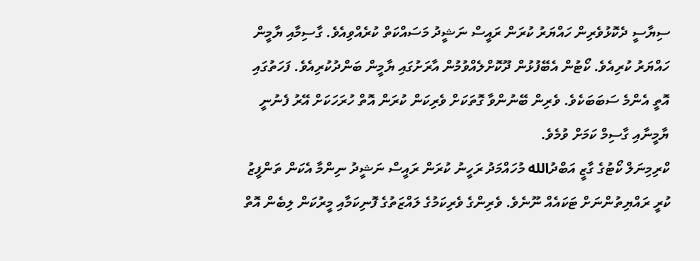ސިޔާސީ ދެކޮޅުވެރިން ހައްޔަރު ކުރަން ރައީސް ނަޝީދު މަސައްކަތް ކުރެއްވިއެވެ. ގާސިމާއި ޔާމީން ހައްޔަރު ކުރިއެވެ. ކޯޓުން އެބޭފުޅުން ދޫކޮށްލެއްވުމުން އާރަށުގައި ޔާމީން ބަންދުކުރިއެވެ. ފަހަތުގައި އޮތީ އެންމެ ސަބަބަކެވެ. ވެރިން ބޭނުންވާ ގޮތަކަށް ވެރިކަން ކުރަން އޮތް ހުރަހަކަށް އޭރު ފެނުނީ ޔާމީނާއި ގާސިމް ކަމަށް ވުމެވެ.
ކްރިމިނަލް ކޯޓުގެ ގާޒީ އަބްދުالله މުހައްމަދު ރަހީނު ކުރަން ރައީސް ނަޝީދު ނިންމާ އެކަން ތަންފީޒު ކުރީ ރައްޔިތުންނަށް ޓަކައެއް ނޫނެވެ. ވެރިންގެ ވެރިކަމުގެ ލައްޒަތުގެ ފޮނިކަމާއި މީރުކަން ލިބެން އޮތް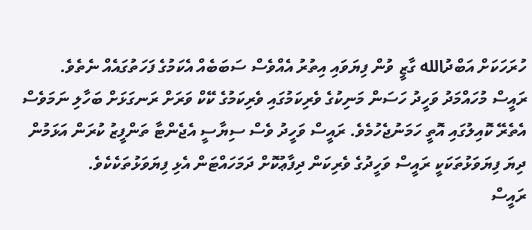ހުރަހަކަށް އަބްދުالله ގާޒީ ވުން ފިޔަވައި އިތުރު އެއްވެސް ސަބަބެއް އެކަމުގެ ފަހަތުގައެއް ނެތެވެ.
ރައީސް މުހައްމަދު ވަހީދު ހަސަން މަނިކުގެ ވެރިކަމުގައި ވެރިކަމުގެ ކޭކް ވަރަށް ރަނގަޅަށް ބަހާލި ނަމަވެސް އެތެރޭ ކޮއިލުގައި އޮތީ ހަމަނުޖެހުމެވެ. ރައީސް ވަހީދު ވެސް ސިޔާސީ އެޖެންޓާ ތަންފީޒު ކުރަން އަޅަމުން ދިޔަ ފިޔަވަޅުތަކަކީ ރައީސް ވަހީދުގެ ވެރިކަން ދިފާޢުކޮށް ދަމަހައްޓަން އެޅި ފިޔަވަޅުތަކެކެވެ.
ރައީސް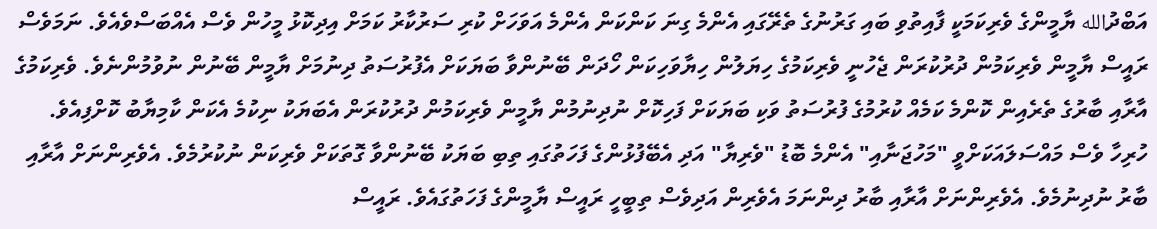އަބްދުالله ޔާމީންގެ ވެރިކަމަކީ ފާއިތުވި ބައި ގަރުނުގެ ތެރޭގައި އެންމެ ގިނަ ކަންކަން އެންމެ އަވަހަށް ކުރި ސަރުކާރު ކަމަށް އިދިކޮޅު މީހުން ވެސް އެއްބަސްވެއެވެ. ނަމަވެސް ރައީސް ޔާމީން ވެރިކަމުން ދުރުކުރަން ޖެހުނީ ވެރިކަމުގެ ހިޔަލުން ހިޔާވަހިކަން ހޯދަން ބޭނުންވާ ބަޔަކަށް އެފުރުސަތު ދިނުމަށް ޔާމީން ބޭނުން ނުވުމުންނެވެ. ވެރިކަމުގެ އާރާއި ބާރުގެ ތެރެއިން ކޮންމެ ކަމެއް ކުރުމުގެ ފުރުސަތު ވަކި ބަޔަކަށް ފަހިކޮށް ނުދިނުމުން ޔާމީން ވެރިކަމުން ދުރުކުރަން އެބަޔަކު ނިކުމެ އެކަން ކާމިޔާބު ކޮށްފިއެވެ.
ހުރިހާ ވެސް މައްސަލައަކަށްވީ "މަހުޖަނާއި" އެންމެ ބޮޑު "ވެރިޔާ" އަދި އެބޭފުޅުންގެ ފަހަތުގައި ތިބި ބަޔަކު ބޭނުންވާ ގޮތަކަށް ވެރިކަން ނުކުރުމެވެ. އެވެރިންނަށް އާރާއި ބާރު ނުދިނުމެވެ. އެވެރިންނަށް އާރާއި ބާރު ދިންނަމަ އެވެރިން އަދިވެސް ތިބީހީ ރައީސް ޔާމީންގެ ފަހަތުގައެވެ. ރައީސް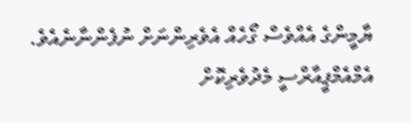ޔާމީންގެ އެއްވެސް ގޯހެއް އެވެރިންނަށް ނުފެންނާނެއެވެ.
އެމްއެމްޕީއާރްސީ މެދުވެރިކޮށް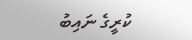ކުރީގެ ނައިބު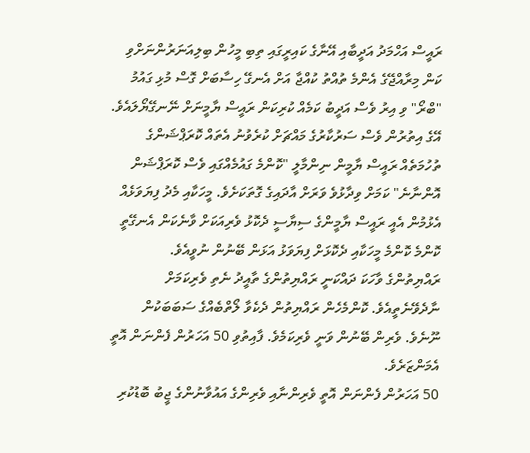ރައީސް އަހްމަދު އަދީބާއި އޭނާގެ ކައިރީގައި ތިބި މީހުން ބިލިއަނަރުންނަށްވި ކަން މިރާއްޖޭގެ އެންމެ ތުއްތު ކުއްޖާ އަށް އެނގޭ ހިސާބަށް ގޮސް މުޅި ގައުމު "ބްރޯ" ވި އިރު ވެސް އަދީބު ކަމެއް ކުރިކަން ރައީސް ޔާމީނަށް ނޭނގޭޔޯލައެވެ.
އޭގެ އިތުރުން ވެސް ސަރުކާރުގެ މައްޗަށް ކުރެވުނު އެތައް ކޮރަޕްޝަންގެ ތުހުމަތެއް ރައީސް ޔާމީން ނިންމާލީ "ކޮންމެ ގައުމެއްގައި ވެސް ކޮރަޕްޝަން އޮންނާނެ" ކަމަށް ވިދާޅުވެ ވަރަށް އާދައިގެ ގޮތަކަށެވެ. މީހަކާއި މެދު ފިޔަވަޅެއް އެޅުމުން އެއީ ރައީސް ޔާމީންގެ ސިޔާސީ ދެކޮޅު ވެރިއަކަށް ވާނެކަން އެނގޭތީ ކޮންމެ ކޮންމެ މީހަކާއި ދެކޮޅަށް ފިޔަވަޅު އަޅަން ބޭނުން ނުވީއެވެ.
ރައްޔިތުންގެ ވާހަކަ ދައްކަނީ ރައްޔިތުންގެ ތާއީދު ނެތި ވެރިކަމަށް ނާދެވޭނެތީއެވެ. ކޮންމެހެން ރައްޔިތުން ދެކެވާ ލޯތްބެއްގެ ސަބަބަކުން ނޫނެވެ. ވެރިން ބޭނުން ވަނީ ވެރިކަމެވެ. ފާއިތުވި 50 އަހަރުން ފެންނަން އޮތީ އެމަންޒަރެވެ.
50 އަހަރުން ފެންނަން އޮތީ ވެރިންނާއި ވެރިންގެ އައުވާނުންގެ ޖީބު ބޮޑުކުރި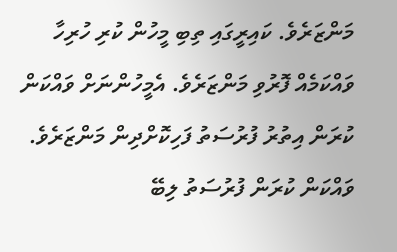މަންޒަރެވެ. ކައިރީގައި ތިބި މީހުން ކުރި ހުރިހާ ވައްކަމެއް ފޮރުވި މަންޒަރެވެ. އެމީހުންނަށް ވައްކަން ކުރަން އިތުރު ފުރުސަތު ފަހިކޮށްދިން މަންޒަރެވެ. ވައްކަން ކުރަން ފުރުސަތު ލިބޭ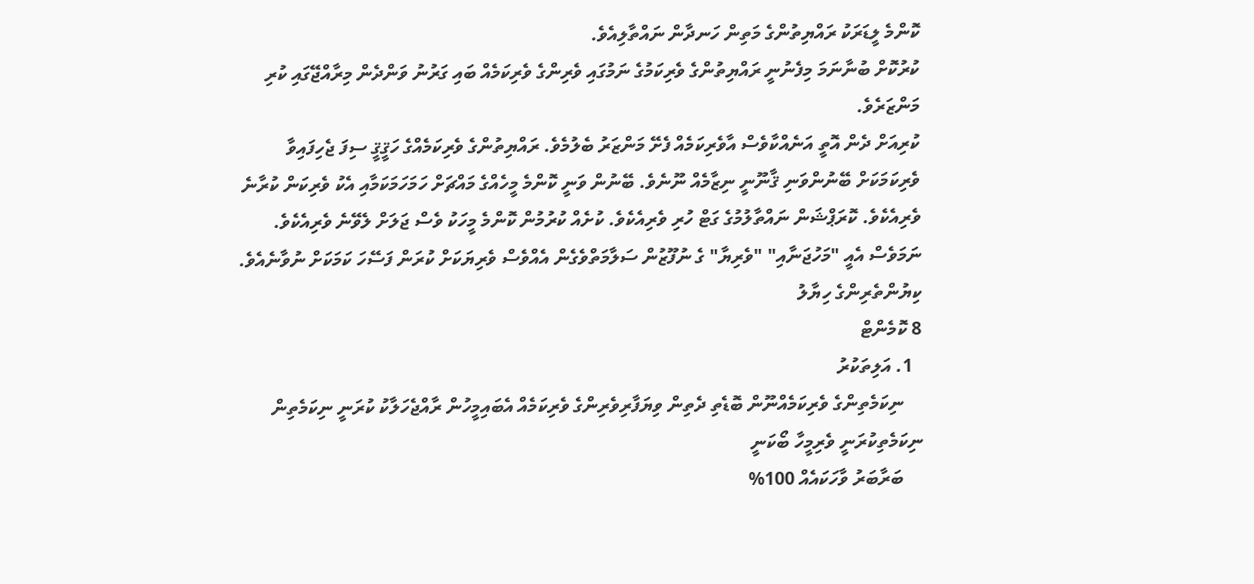ކޮންމެ ލީޑަރަކު ރައްޔިތުންގެ މަތިން ހަނދާން ނައްތާލިއެވެ.
ކުރުކޮށް ބުނާނަމަ މިފެނުނީ ރައްޔިތުންގެ ވެރިކަމުގެ ނަމުގައި ވެރިންގެ ވެރިކަމެއް ބައި ގަރުނު ވަންދެން މިރާއްޖޭގައި ކުރި މަންޒަރެވެ.
ކުރިއަށް ދެން އޮތީ އަނެއްކާވެސް އާވެރިކަމެއް ފެށޭ މަންޒަރު ބެލުމެވެ. ރައްޔިތުންގެ ވެރިކަމެއްގެ ހަޤީޤީ ސިފަ ޖެހިފައިވާ ވެރިކަމަކަށް ބޭނުންވަނި ޤާނޫނީ ނިޒާމެއް ނޫނެވެ. ބޭނުން ވަނީ ކޮންމެ މީހެއްގެ މައްޗަށް ހަމަހަމަކަމާއި އެކު ވެރިކަން ކުރާނެ ވެރިއެކެވެ. ކޮރަޕްޝަން ނައްތާލުމުގެ ގަޓް ހުރި ވެރިއެކެވެ. ކުށެއް ކުރުމުން ކޮންމެ މީހަކު ވެސް ޖަލަށް ލެވޭނެ ވެރިއެކެވެ.
ނަމަވެސް އެއީ "މަހުޖަނާއި" "ވެރިޔާ" ގެ ނުފޫޒުން ސަލާމަތްވެގެން އެއްވެސް ވެރިޔަކަށް ކުރަން ފަސޭހަ ކަމަކަށް ނުވާނެއެވެ.
ކިޔުންތެރިންގެ ހިޔާލު
8 ކޮމެންޓް
  1. އަލިތަކުރު
    ނިކަމެތިންގެ ވެރިކަމެއްނޫން ބޮޑެތި ދެތިން ވިޔަފާރިވެރިންގެ ވެރިކަމެއް އެބައިމީހުން ރާއްޖެހަލާކު ކުރަނީ ނިކަމެތިން ނިކަމެތިކުރަނީ ވެރިމީހާ ބޯކަނީ
    ބަރާބަރު ވާހަކައެއް 100%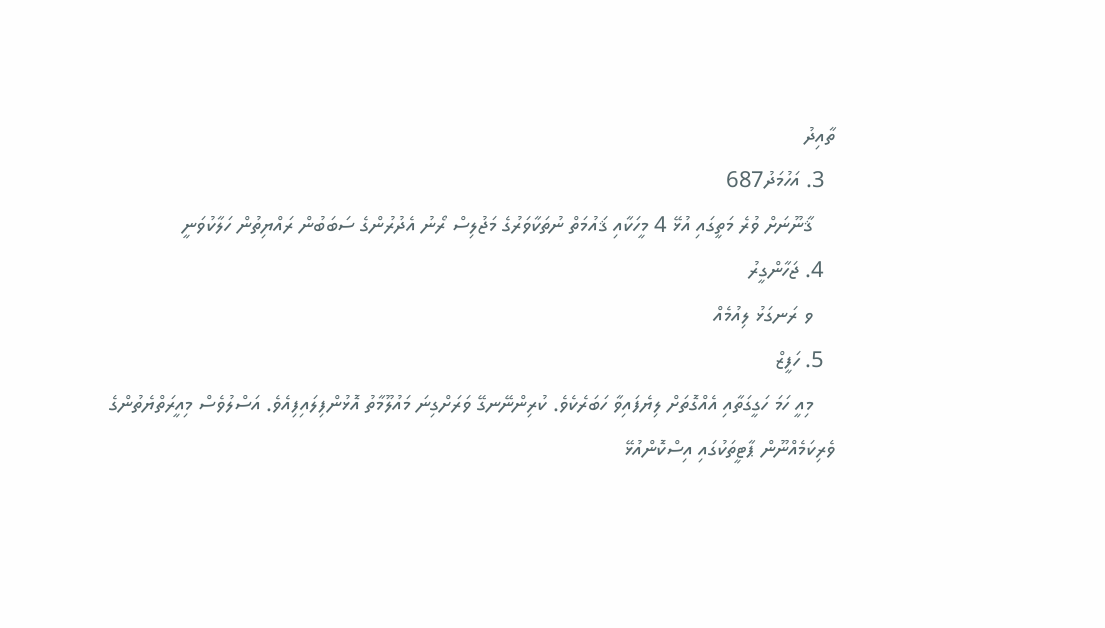ތާއިދު
  3. އަހުމަދު687
    ޤާނޫނަށް ވުރެ މަތީގައި އުޅޭ 4 މީހަކާއި ޤައުމަތް ނުތަކާވަރުގެ މަޖުލިސް ރޯނު އެދުރުންގެ ސަބަބުން ރައްޔިތުން ހަލާކުވަނީ
  4. ޖަހާންގީރު
    ވ ރަނގަޅު ލިއުމެއް
  5. ހަފީޒް
    މިއީ ހަމަ ހަގީގަތާއި އެއްގޮތަށް ލިޔެފައިވާ ހަބަރެކެވެ. ކުރިންނޭނގޭ ވަރަށްގިނަ މައުލޫމާތު އޮޅުންފިލައިފިއެވެ. އަސްލުވެސް މިއީރަތްޔެތުންގެ ވެރިކަމެއްނޫން ޕާޓީތަކުގައި އިސްކޮންއުޅޭ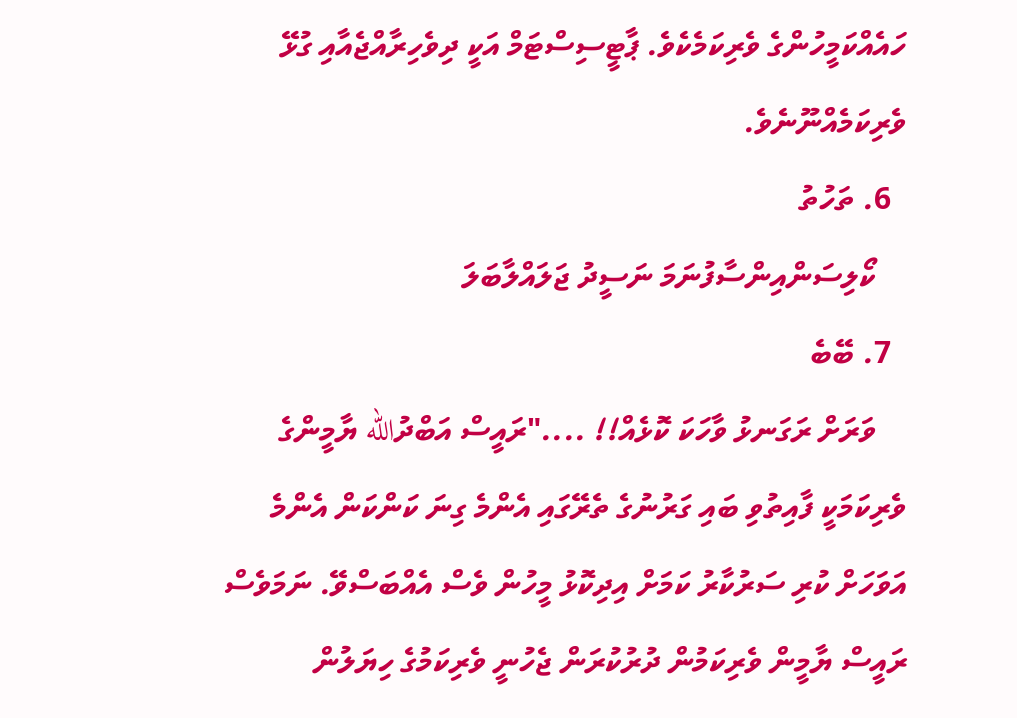ހައެއްކަމީހުންގެ ވެރިކަމެކެވެ. ޕާޓީސިސްޓަމް އަކީ ދިވެހިރާއްޖެއާއި ގުޅޭ ވެރިކަމެއްނޫނެވެ.
  6. ތަހުތު
    ކޯލިސަންއިންސާފުނަމަ ނަސީދު ޖަލައްލާބަލަ
  7. ބޭބެ
    ވަރަށް ރަގަނޅު ވާހަކަ ކޮޅެއް!! ...."ރައީސް އަބްދުالله ޔާމީންގެ ވެރިކަމަކީ ފާއިތުވި ބައި ގަރުނުގެ ތެރޭގައި އެންމެ ގިނަ ކަންކަން އެންމެ އަވަހަށް ކުރި ސަރުކާރު ކަމަށް އިދިކޮޅު މީހުން ވެސް އެއްބަސްވޭ. ނަމަވެސް ރައީސް ޔާމީން ވެރިކަމުން ދުރުކުރަން ޖެހުނީ ވެރިކަމުގެ ހިޔަލުން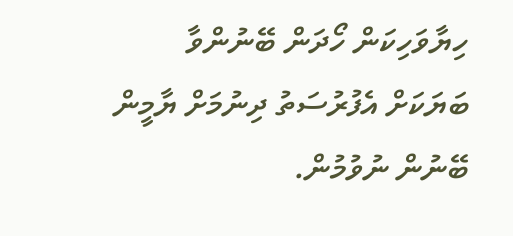ހިޔާވަހިކަން ހޯދަން ބޭނުންވާ ބަޔަކަށް އެފުރުސަތު ދިނުމަށް ޔާމީން ބޭނުން ނުވުމުން.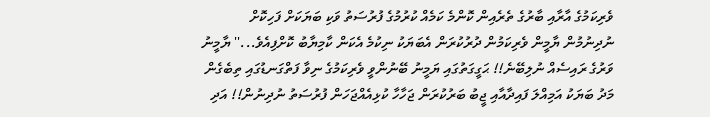ވެރިކަމުގެ އާރާއި ބާރުގެ ތެރެއިން ކޮންމެ ކަމެއް ކުރުމުގެ ފުރުސަތު ވަކި ބަޔަކަށް ފަހިކޮށް ނުދިނުމުން ޔާމީން ވެރިކަމުން ދުރުކުރަން އެބަޔަކު ނިކުމެ އެކަން ކާމިޔާބު ކޮށްފިއެވެ...'' ޔާމީނު ވަރުގެ ރައިސެއް ނުލިބޭނެ!! ޙަގީގަތުގައި ޔަމީނު ބޭނުންވީ ވެރިކަމުގެ ނިވާ ފަތްގަނޑުގައި ތިބެގެން މަދު ބަޔަކު އަމިއްލަ ފައިދާއާއި ޖީބު ބަރުކުރަން ޖަހާހާ ކުޅިއެއްޖަހަން ފުރުސަތު ނުދިނުން!! އަދި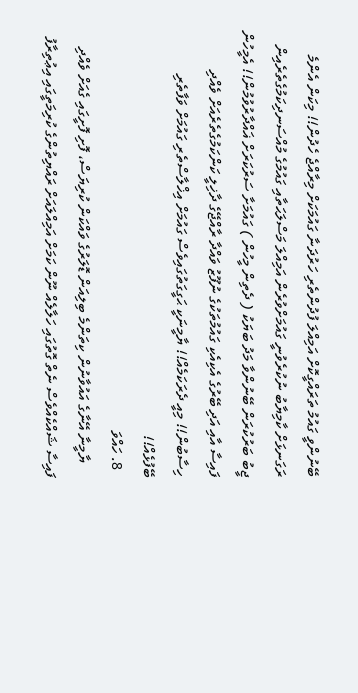ބޭނުންވީ ގައުމު ތަރައްގީކޮށް އަމިއްލަ ފުދުންތެރި ހަރުދަނާ ގައުމަކަށް މިރާއްޖެ ހެދުން!! މިކަން އެންމެ ރަގަނޅަށް ކާމިޔާބު ނުކުރެވުނީ ގައުމަށްވުރެން އަމިއްލަ މަސްލަޙަތާއި ގައުމުގެ މުއްސަނދިކަމުގެތެރެއިން ޖީބު ބަރުކުރަން ބޭނުންވާ މަދު ބަޔަކު ( ދެތިން މީހުން ) ގައުމަށާ ސަރުކަރަށް ޣައްދާރުވުމުން!! އެމީހުން ފައިސާ އާއި އަދި ބޭރުގެ އެކިއެކި ގައުމުތަކުގެ ނުފޫޒު ވައްދާ ރާއްޖޭގެ ދާޚިލީ ކަންކަމުގެތެރެއަށް ވެއްދި ހިސާބުން!! މިއީ ދެރަކަމެއް!! ޔާމީނަކީ ޙަގީގަތުގައިވެސް ގައުމަށް އިޚްލާސްތެރި ގައުމަށް ވަފާތެރި ބޭފުޅެއް!!
  8. ހައްވަ
    ޔާމީނާ އޭނާގެ އައުވާނުން ކިތަންމެ ބިލިއަން ޑޮލަރުގެ ވައްކަން ކުރިޔަސް، ފޮށި ފޮށީގައި ގެއަށް ވެއްދި ފައިސާ ޝައްކެއްވެސް ނެތް ގޮތުގައި ހަލާލެއް ނޫން ކަމަށް އަމިއްލައަށް ރައްޔިތުންގެ ކުރިމަތީގައި އިޢުތިރާފު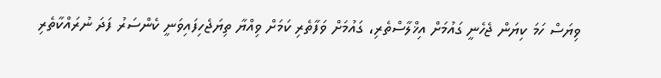ވިޔަސް ހަމަ ކިޔަން ޖެހެނީ ގައުމަށް އިޚްލާސްތެރި، ގައުމަށް ވަފާތެރި ކަމަށް ވިއްޔާ ތިޔަޖެހިފައިވަނީ ކެންސަރު ފަދަ ނުރައްކާތެރި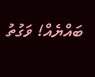ބައްޔެއް! ވަގުތު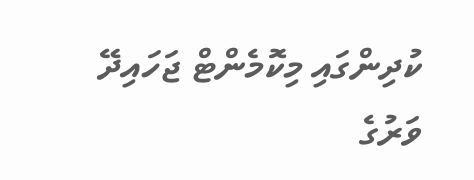ކުދިންގައި މިކޮމެންޓް ޖަހައިދޭ ވަރުގެ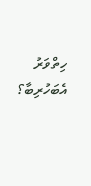ހިތްވަރު އެބަހުރިބާ؟